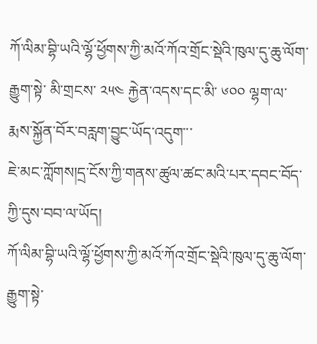ཀོ་ལིམ་བྷི་ཡའི་ལྷོ་ཕྱོགས་ཀྱི་མའོ་ཀོའ་གྲོང་སྡེའི་ཁུལ་དུ་ཆུ་ལོག་རྒྱུག་སྟེ་ མི་གྲངས་ ༢༥༤ རྐྱེན་འདས་དང་མི་ ༦༠༠ ལྷག་ལ་རྨས་སྐྱོན་བོར་བརླག་བྱུང་ཡོད་འདུག་་་
ཇེ་མང་ཀློགས།དྲ་ངོས་ཀྱི་གནས་ཚུལ་ཚང་མའི་པར་དབང་བོད་ཀྱི་དུས་བབ་ལ་ཡོད།
ཀོ་ལིམ་བྷི་ཡའི་ལྷོ་ཕྱོགས་ཀྱི་མའོ་ཀོའ་གྲོང་སྡེའི་ཁུལ་དུ་ཆུ་ལོག་རྒྱུག་སྟེ་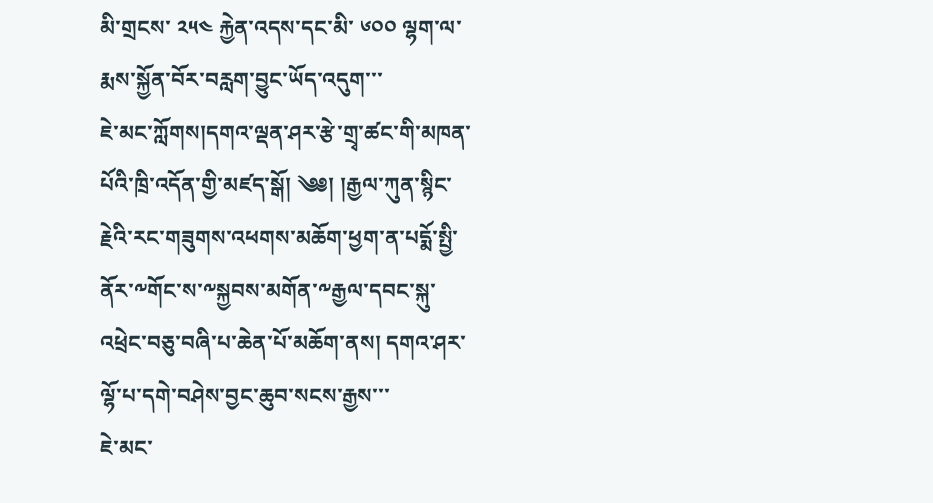མི་གྲངས་ ༢༥༤ རྐྱེན་འདས་དང་མི་ ༦༠༠ ལྷག་ལ་རྨས་སྐྱོན་བོར་བརླག་བྱུང་ཡོད་འདུག་་་
ཇེ་མང་ཀློགས།དགའ་ལྡན་ཤར་རྩེ་གྲྭ་ཚང་གི་མཁན་པོའི་ཁྲི་འདོན་གྱི་མཛད་སྒོ། ༄༅། །རྒྱལ་ཀུན་སྙིང་རྗེའི་རང་གཟུགས་འཕགས་མཆོག་ཕྱག་ན་པདྨོ་སྤྱི་ནོར་༸གོང་ས་༸སྐྱབས་མགོན་༸རྒྱལ་དབང་སྐུ་འཕྲེང་བཅུ་བཞི་པ་ཆེན་པོ་མཆོག་ནས། དགའ་ཤར་ལྷོ་པ་དགེ་བཤེས་བྱང་ཆུབ་སངས་རྒྱས་་་
ཇེ་མང་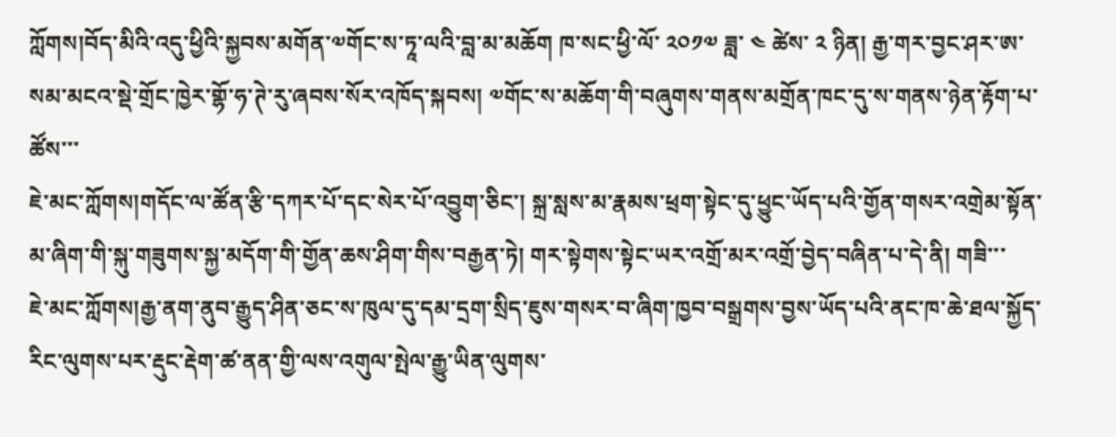ཀློགས།བོད་མིའི་འདུ་ཕྱིའི་སྐྱབས་མགོན་༧གོང་ས་ཏཱ་ལའི་བླ་མ་མཆོག ཁ་སང་ཕྱི་ལོ་ ༢༠༡༧ ཟླ་ ༤ ཚེས་ ༢ ཉིན། རྒྱ་གར་བྱང་ཤར་ཨ་སམ་མངའ་སྡེ་གྲོང་ཁྱེར་གྷོ་ཧ་ཊེ་རུ་ཞབས་སོར་འཁོད་སྐབས། ༧གོང་ས་མཆོག་གི་བཞུགས་གནས་མགྲོན་ཁང་དུ་ས་གནས་ཉེན་རྟོག་པ་ཚོས་་་
ཇེ་མང་ཀློགས།གདོང་ལ་ཚོན་རྩི་དཀར་པོ་དང་སེར་པོ་འབྱུག་ཅིང་། སྐྲ་སླས་མ་རྣམས་ཕྲག་སྟེང་དུ་ཕྱུང་ཡོད་པའི་གྱོན་གསར་འགྲེམ་སྟོན་མ་ཞིག་གི་སྐུ་གཟུགས་སྐྱ་མདོག་གི་གྱོན་ཆས་ཤིག་གིས་བརྒྱན་ཏེ། གར་སྟེགས་སྟེང་ཡར་འགྲོ་མར་འགྲོ་བྱེད་བཞིན་པ་དེ་ནི། གཟི་་་
ཇེ་མང་ཀློགས།རྒྱ་ནག་ནུབ་རྒྱུད་ཤིན་ཅང་ས་ཁུལ་དུ་དམ་དྲག་སྲིད་ཇུས་གསར་བ་ཞིག་ཁྱབ་བསྒྲགས་བྱས་ཡོད་པའི་ནང་ཁ་ཆེ་ཐལ་སྐྱོད་རིང་ལུགས་པར་རྡུང་རྡེག་ཚ་ནན་གྱི་ལས་འགུལ་སྤེལ་རྒྱུ་ཡིན་ལུགས་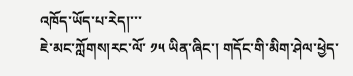འཁོད་ཡོད་པ་རེད།་་་
ཇེ་མང་ཀློགས།རང་ལོ་ ༡༥ ཡིན་ཞིང་། གདོང་གི་མིག་ཤེལ་ཕྱེད་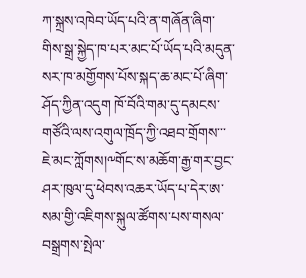ཀ་སྐྲས་འཁེབ་ཡོད་པའི་ན་གཞོན་ཞིག་གིས་སྒྲ་སྐྱེད་ཁ་པར་མང་པོ་ཡོད་པའི་མདུན་སར་ཁ་མགྱོགས་པོས་སྐད་ཆ་མང་པོ་ཞིག་ཤོད་ཀྱིན་འདུག ཁོ་བོའི་གམ་དུ་དམངས་གཙོའི་ལས་འགུལ་ཁྲོད་ཀྱི་འཐབ་གྲོགས་་་
ཇེ་མང་ཀློགས།༸གོང་ས་མཆོག་རྒྱ་གར་བྱང་ཤར་ཁུལ་དུ་ཕེབས་འཆར་ཡོད་པ་དེར་ཨ་སམ་གྱི་འཇིགས་སྐུལ་ཚོགས་པས་གསལ་བསྒྲགས་སྤེལ་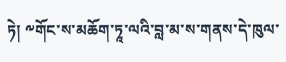ཏེ། ༸གོང་ས་མཆོག་ཏཱ་ལའི་བླ་མ་ས་གནས་དེ་ཁུལ་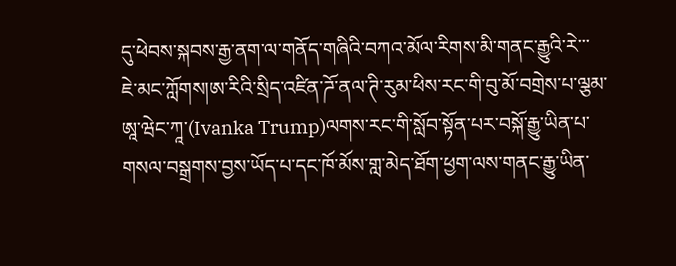དུ་ཕེབས་སྐབས་རྒྱ་ནག་ལ་གནོད་གཞིའི་བཀའ་མོལ་རིགས་མི་གནང་རྒྱུའི་རེ་་་
ཇེ་མང་ཀློགས།ཨ་རིའི་སྲིད་འཛིན་ཌོ་ནལ་ཊི་རུམ་ཕིས་རང་གི་བུ་མོ་བགྲེས་པ་ལྕམ་ཨཱ་ཝེང་ཀཱ་(Ivanka Trump)ལགས་རང་གི་སློབ་སྟོན་པར་བསྐོ་རྒྱུ་ཡིན་པ་གསལ་བསྒྲགས་བྱས་ཡོད་པ་དང་ཁོ་མོས་གླ་མེད་ཐོག་ཕྱག་ལས་གནང་རྒྱུ་ཡིན་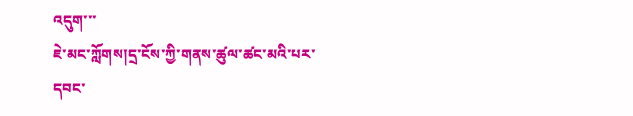འདུག་་་
ཇེ་མང་ཀློགས།དྲ་ངོས་ཀྱི་གནས་ཚུལ་ཚང་མའི་པར་དབང་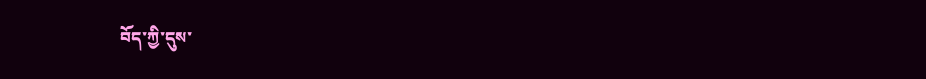བོད་ཀྱི་དུས་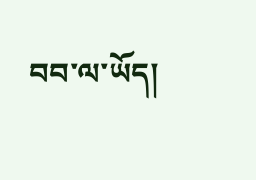བབ་ལ་ཡོད།